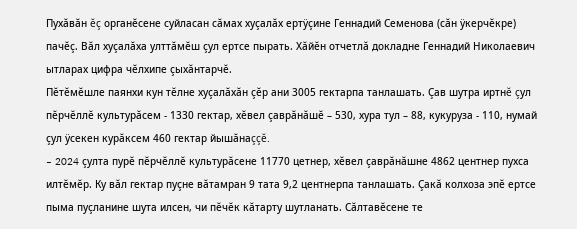Пухăвăн ĕç органĕсене суйласан сăмах хуçалăх ертÿçине Геннадий Семенова (сăн ÿкерчĕкре) пачĕç. Вăл хуçалăха улттăмĕш çул ертсе пырать. Хăйĕн отчетлă докладне Геннадий Николаевич ытларах цифра чĕлхипе çыхăнтарчĕ.
Пĕтĕмĕшле паянхи кун тĕлне хуçалăхăн çĕр ани 3005 гектарпа танлашать. Çав шутра иртнĕ çул пĕрчĕллĕ культурăсем - 1330 гектар, хĕвел çаврăнăшĕ – 530, хура тул – 88, кукуруза - 110, нумай çул ÿсекен курăксем 460 гектар йышăнаççĕ.
– 2024 çулта пурĕ пĕрчĕллĕ культурăсене 11770 цетнер, хĕвел çаврăнăшне 4862 центнер пухса илтĕмĕр. Ку вăл гектар пуçне вăтамран 9 тата 9,2 центнерпа танлашать. Çакă колхоза эпĕ ертсе пыма пуçланине шута илсен, чи пĕчĕк кăтарту шутланать. Сăлтавĕсене те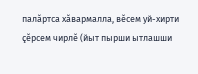палăртса хăвармалла, вĕсем уй-хирти çĕрсем чирлĕ (йыт пырши ытлашши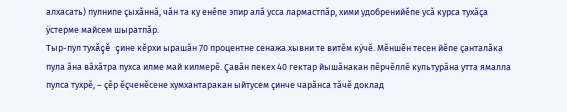алхасать) пулнипе çыхăннă, чăн та ку енĕпе эпир алă усса лармастпăр, хими удобренийĕпе усă курса тухăçа ÿстерме майсем шыратпăр.
Тыр-пул тухăçĕ çине кĕрхи ырашăн 70 процентне сенажа хывни те витĕм кÿчĕ. Мĕншĕн тесен йĕпе çанталăка пула ăна вăхăтра пухса илме май килмерĕ. Çавăн пекех 40 гектар йышăнакан пĕрчĕллĕ культурăна утта ямалла пулса тухрĕ, – çĕр ĕçченĕсене хумхантаракан ыйтусем çинче чарăнса тăчĕ доклад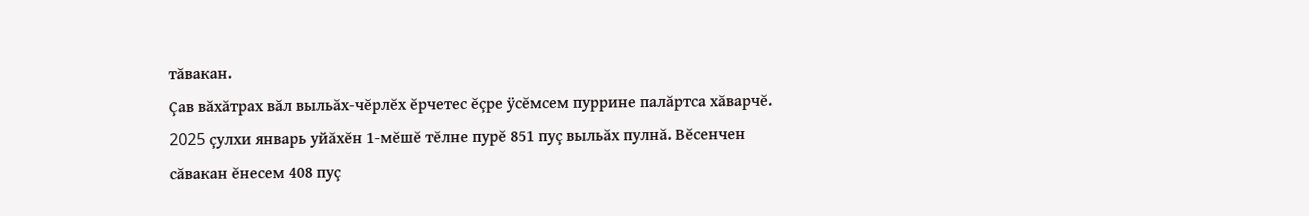тăвакан.
Çав вăхăтрах вăл выльăх-чĕрлĕх ĕрчетес ĕçре ÿсĕмсем пуррине палăртса хăварчĕ. 2025 çулхи январь уйăхĕн 1-мĕшĕ тĕлне пурĕ 851 пуç выльăх пулнă. Вĕсенчен сăвакан ĕнесем 408 пуç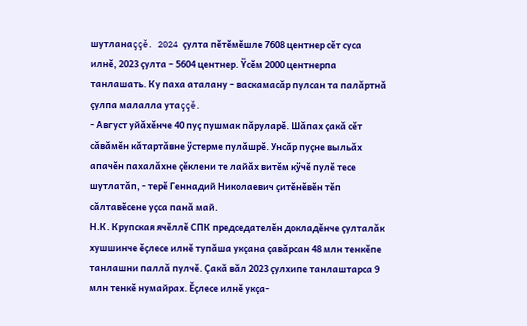шутланаççĕ. 2024 çулта пĕтĕмĕшле 7608 центнер сĕт суса илнĕ, 2023 çулта – 5604 центнер. Ÿсĕм 2000 центнерпа танлашать. Ку паха аталану – васкамасăр пулсан та палăртнă çулпа малалла утаççĕ.
- Август уйăхĕнче 40 пуç пушмак пăруларĕ. Шăпах çакă сĕт сăвăмĕн кăтартăвне ÿстерме пулăшрĕ. Унсăр пуçне выльăх апачĕн пахалăхне çĕклени те лайăх витĕм кÿчĕ пулĕ тесе шутлатăп, - терĕ Геннадий Николаевич çитĕнĕвĕн тĕп сăлтавĕсене уçса панă май.
Н.К. Крупская ячĕллĕ СПК председателĕн докладĕнче çулталăк хушшинче ĕçлесе илнĕ тупăша укçана çавăрсан 48 млн тенкĕпе танлашни паллă пулчĕ. Çакă вăл 2023 çулхипе танлаштарса 9 млн тенкĕ нумайрах. Ĕçлесе илнĕ укçа-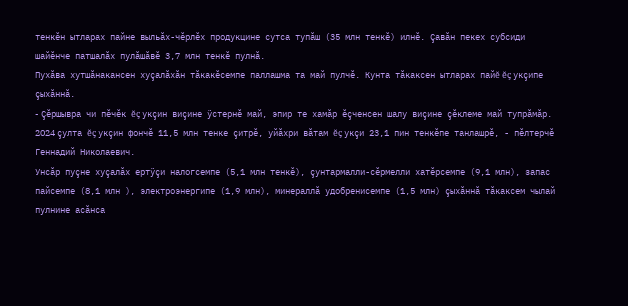тенкĕн ытларах пайне выльăх-чĕрлĕх продукцине сутса тупăш (35 млн тенкĕ) илнĕ. Çавăн пекех субсиди шайĕнче патшалăх пулăшăвĕ 3,7 млн тенкĕ пулнă.
Пухăва хутшăнакансен хуçалăхăн тăкакĕсемпе паллашма та май пулчĕ. Кунта тăкаксен ытларах пайĕ ĕç укçипе çыхăннă.
- Çĕршывра чи пĕчĕк ĕç укçин виçине ÿстернĕ май, эпир те хамăр ĕçченсен шалу виçине çĕклеме май тупрăмăр. 2024 çулта ĕç укçин фончĕ 11,5 млн тенке çитрĕ, уйăхри вăтам ĕç укçи 23,1 пин тенкĕпе танлашрĕ, - пĕлтерчĕ Геннадий Николаевич.
Унсăр пуçне хуçалăх ертÿçи налогсемпе (5,1 млн тенкĕ), çунтармалли-сĕрмелли хатĕрсемпе (9,1 млн), запас пайсемпе (8,1 млн ), электроэнергипе (1,9 млн), минераллă удобренисемпе (1,5 млн) çыхăннă тăкаксем чылай пулнине асăнса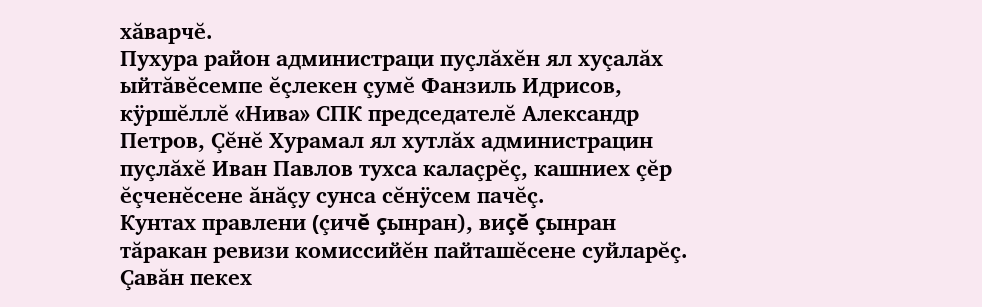хăварчĕ.
Пухура район администраци пуçлăхĕн ял хуçалăх ыйтăвĕсемпе ĕçлекен çумĕ Фанзиль Идрисов, кÿршĕллĕ «Нива» СПК председателĕ Александр Петров, Çĕнĕ Хурамал ял хутлăх администрацин пуçлăхĕ Иван Павлов тухса калаçрĕç, кашниех çĕр ĕçченĕсене ăнăçу сунса сĕнÿсем пачĕç.
Кунтах правлени (çичĕ çынран), виçĕ çынран тăракан ревизи комиссийĕн пайташĕсене суйларĕç. Çавăн пекех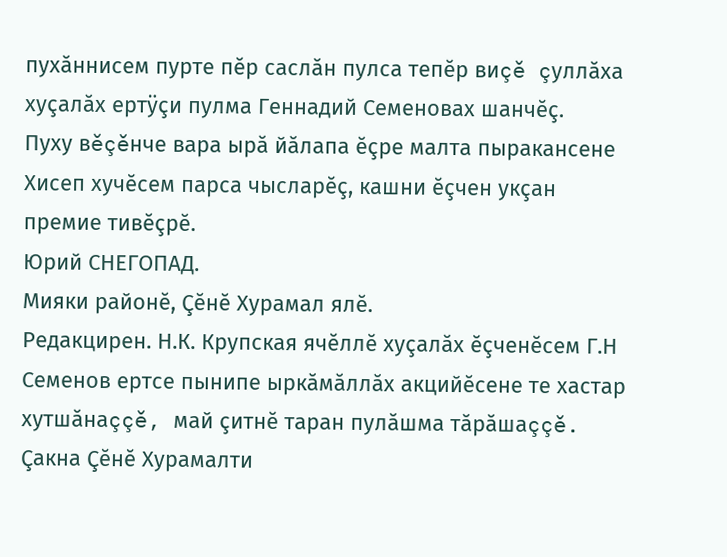пухăннисем пурте пĕр саслăн пулса тепĕр виçĕ çуллăха хуçалăх ертÿçи пулма Геннадий Семеновах шанчĕç.
Пуху вĕçĕнче вара ырă йăлапа ĕçре малта пыракансене Хисеп хучĕсем парса чысларĕç, кашни ĕçчен укçан премие тивĕçрĕ.
Юрий СНЕГОПАД.
Мияки районĕ, Çĕнĕ Хурамал ялĕ.
Редакцирен. Н.К. Крупская ячĕллĕ хуçалăх ĕçченĕсем Г.Н Семенов ертсе пынипе ыркăмăллăх акцийĕсене те хастар хутшăнаççĕ, май çитнĕ таран пулăшма тăрăшаççĕ. Çакна Çĕнĕ Хурамалти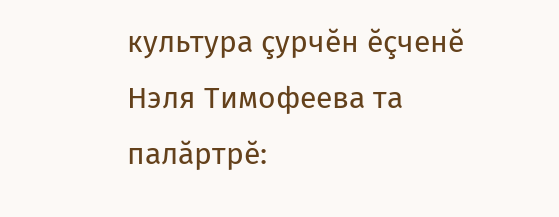культура çурчĕн ĕçченĕ Нэля Тимофеева та палăртрĕ: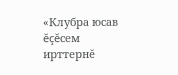«Клубра юсав ĕçĕсем ирттернĕ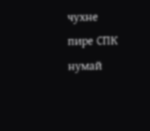чухне пире СПК нумай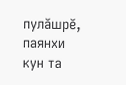пулăшрĕ, паянхи кун та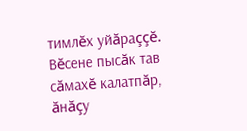тимлĕх уйăраççĕ. Вĕсене пысăк тав сăмахĕ калатпăр, ăнăçу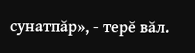сунатпăр», - терĕ вăл.